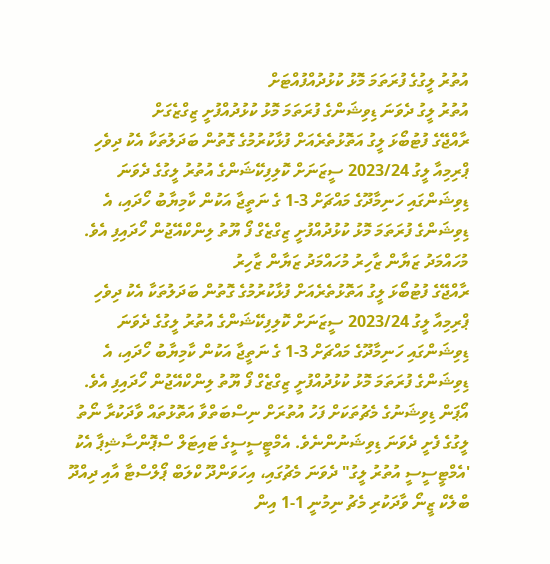އުތުރު ލީގުގެ ފުރަތަމަ މޮޅު ކުޅުދުއްފުއްޓަށް
އުތުރު ލީގު ދެވަނަ ޑިވިޝަންގެ ފުރަތަމަ މޮޅު ކުޅުދުއްފުށީ ޒިގްޒެގަށް
ރާއްޖޭގެ ފުޓުބޯޅަ ލީގު އަތޮޅުތެރެއަށް ފުޅާކުރުމުގެ ގޮތުން ބަދަލުތަކާ އެކު ދިވެހި ޕްރިމިއާ ލީގު 2023/24 ސީޒަނަށް ކޮލިފިކޭޝަންގެ އުތުރު ލީގުގެ ދެވަނަ ޑިވިޝަންގައި ހަނިމާދޫގެ މައްޗަށް 3-1 ގެ ނަތީޖާ އަކުން ކާމިޔާބު ހޯދައި، އެ ޑިވިޝަންގެ ފުރަތަމަ މޮޅު ކުޅުދުއްފުށީ ޒިގްޒެގް ފޯ ޔޫތު ލިންކްއޭޖުން ހޯދައިފި އެވެ.
މުހައްމަދު ޒަޔާން ޒާހިރު މުހައްމަދު ޒަޔާން ޒާހިރު
ރާއްޖޭގެ ފުޓުބޯޅަ ލީގު އަތޮޅުތެރެއަށް ފުޅާކުރުމުގެ ގޮތުން ބަދަލުތަކާ އެކު ދިވެހި ޕްރިމިއާ ލީގު 2023/24 ސީޒަނަށް ކޮލިފިކޭޝަންގެ އުތުރު ލީގުގެ ދެވަނަ ޑިވިޝަންގައި ހަނިމާދޫގެ މައްޗަށް 3-1 ގެ ނަތީޖާ އަކުން ކާމިޔާބު ހޯދައި، އެ ޑިވިޝަންގެ ފުރަތަމަ މޮޅު ކުޅުދުއްފުށީ ޒިގްޒެގް ފޯ ޔޫތު ލިންކްއޭޖުން ހޯދައިފި އެވެ.
އޯޕަން ޑިވިޝަނުގެ މެޗުތަކަށް ފަހު އުތުރަށް ނިސްބަތްވާ އަތޮޅުތައް ވާދަކުރާ ނޯތު ލީގުގެ ފެށީ ދެވަނަ ޑިވިޝަނުންނެވެ. އެމްޓީސީސީގެ ޓައިޓަލް ސްޕޮންސާޝިޕާ އެކު 'އެމްޓީސީސީ އުތުރު ލީގު" ދެވަނަ މެޗުގައި، އިހަވަންދޫ ކްލަބް ޕޯލްސްޓާ އާއި ދިއްދޫ ބްލެކް ޒީނޯ ވާދަކުރި މެޗު ނިމުނީ 1-1 އިން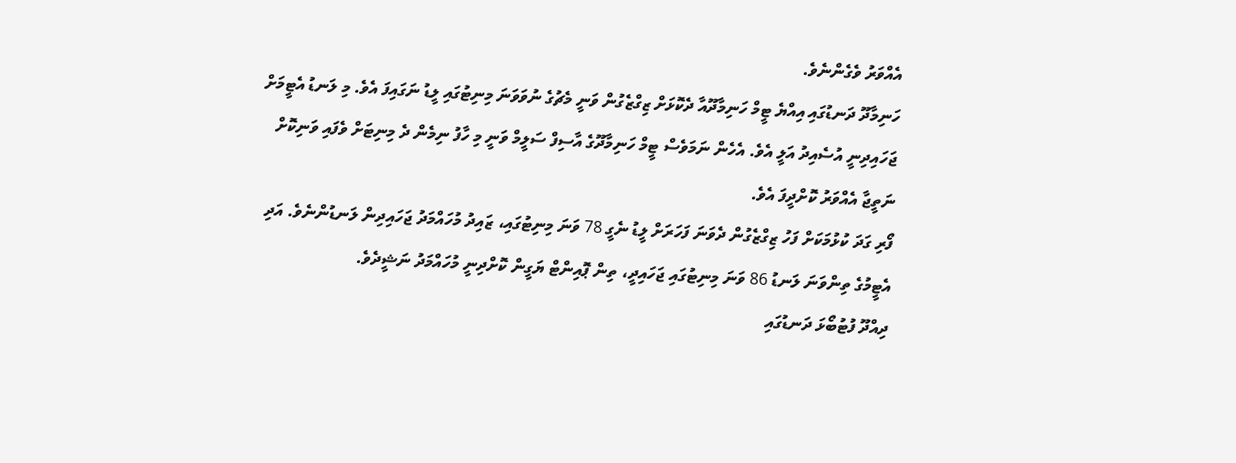އެއްވަރު ވެގެންނެވެ.
ހަނިމާދޫ ދަނޑުގައި އިއްޔެ ޓީމް ހަނިމާދޫއާ ދެކޮޅަށް ޒިގްޒެގުން ވަނީ މެޗުގެ ނުވަވަނަ މިނިޓުގައި ލީޑު ނަގައިފަ އެވެ. މި ލަނޑު އެޓީމަށް ޖަހައިދިނީ އުސެއިދު އަލީ އެވެ. އެހެން ނަމަވެސް ޓީމް ހަނިމާދޫގެ އާސިފް ސަލީމް ވަނީ މި ހާފު ނިމެން ދެ މިނިޓަށް ވެފައި ވަނިކޮށް ނަތީޖާ އެއްވަރު ކޮށްދީފަ އެވެ.
ފޯރި ގަދަ ކުޅުމަކަށް ފަހު ޒިގްޒެގުން ދެވަނަ ފަހަރަށް ލީޑު ނެގީ 78 ވަނަ މިނިޓުގައި، ޒައިދު މުހައްމަދު ޖަހައިދިން ލަނޑުންނެވެ. އަދި އެޓީމުގެ ތިންވަނަ ލަނޑު 86 ވަނަ މިނިޓުގައި ޖަހައިދީ، ތިން ޕޮއިންޓް ޔަގީން ކޮށްދިނީ މުހައްމަދު ނަޝީދެވެ.
ދިއްދޫ ފުޓުބޯޅަ ދަނޑުގައި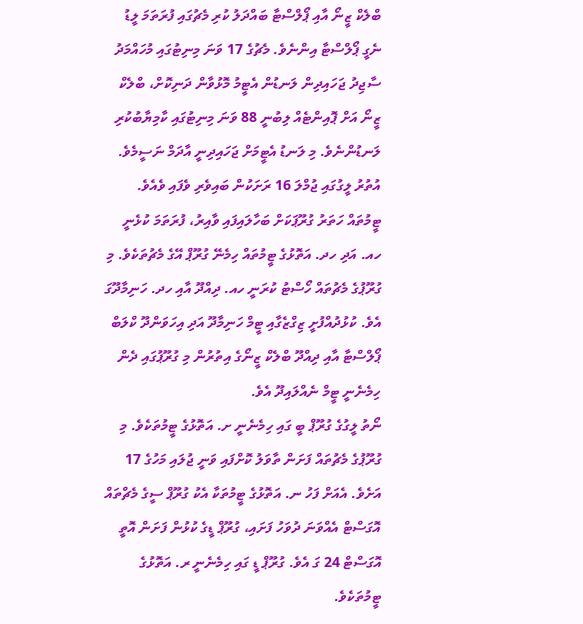ބްލެކް ޒީނޯ އާއި ޕޯލްސްޓާ ބައްދަލު ކުރި މެޗުގައި ފުރަތަމަ ލީޑު ނެގީ ޕޯލްސްޓާ އިންނެވެ. މެޗުގެ 17 ވަނަ މިނިޓުގައި މުހައްމަދު ސާޖިދު ޖަހައިދިން ލަނޑުން އެޓީމު މޮޅުވާން ދަނިކޮށް، ބްލެކް ޒީނޯ އަށް ޕޮއިންޓެއް ލިބުނީ 88 ވަނަ މިނިޓުގައި ކާމިޔާބުކުރި ލަނޑުންނެވެ. މި ލަނޑު އެޓީމަށް ޖަހައިދިނީ އާދަމް ނަސީމެވެ.
އުތުރު ލީގުގައި ޖުމްލަ 16 ރަށަކުން ބައިވެރި ވެފައި ވެއެވެ. ޓީމުތައް ހަތަރު ގުރޫޕަކަށް ބަހާލައިފައި ވާއިރު، ފުރަތަމަ ކުޅެނީ ހއ. އަދި ހދ. އަތޮޅުގެ ޓީމުތައް ހިމެނޭ ގުރޫޕް އޭގެ މެޗުތަކެވެ. މި ގުރޫޕުގެ މެޗުތައް ހޯސްޓު ކުރަނީ ހއ. ދިއްދޫ އާއި ހދ. ހަނިމާދޫގަ އެވެ. ކުޅުދުއްފުށީ ޒިގްޒެގާއި ޓީމް ހަނިމާދޫ އަދި އިހަވަންދޫ ކްލަބް ޕޯލްސްޓާ އާއި ދިއްދޫ ބްލެކް ޒީނޯގެ އިތުރުން މި ގުރޫޕުގައި ދެން ހިމެނެނީ ޓީމް ނެއްލައިދޫ އެވެ.
ނޯތު ލީގުގެ ގުރޫޕް ބީ ގައި ހިމެނެނީ ށ. އަތޮޅުގެ ޓީމުތަކެވެ. މި ގުރޫޕުގެ މެޗުތައް ފަށަން ތާވަލު ކޮށްފައި ވަނީ ޖުލައި މަހުގެ 17 އަށެވެ. އެއަށް ފަހު ނ. އަތޮޅުގެ ޓީމުތަކާ އެކު ގުރޫޕް ސީގެ މެޗްތައް އޮގަސްޓް އެއްވަނަ ދުވަހު ފަށައި، ގުރޫޕް ޑީގެ ކުޅުން ފަށަން އޮތީ އޮގަސްޓް 24 ގަ އެވެ. ގުރޫޕް ޑީ ގައި ހިމެނެނީ ރ. އަތޮޅުގެ ޓީމުތަކެވެ.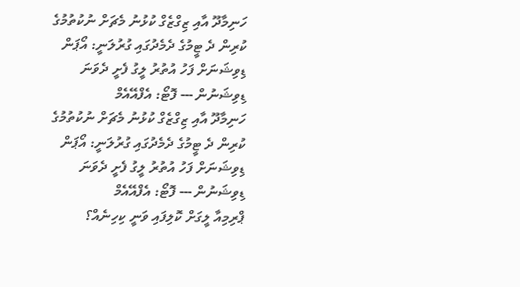ހަނިމާދޫ އާއި ޒިގްޒެގް ކުޅުނު މެޗަށް ނުކުތުމުގެ ކުރިން ދެ ޓީމުގެ ދެމެދުގައި ގުރުލަނީ: އޯޕަން ޑިވިޝަނަށް ފަހު އުތުރު ލީގު ފެށީ ދެވަނަ ޑިވިޝަނުން --- ފޮޓޯ: އެފްއޭއެމް
ހަނިމާދޫ އާއި ޒިގްޒެގް ކުޅުނު މެޗަށް ނުކުތުމުގެ ކުރިން ދެ ޓީމުގެ ދެމެދުގައި ގުރުލަނީ: އޯޕަން ޑިވިޝަނަށް ފަހު އުތުރު ލީގު ފެށީ ދެވަނަ ޑިވިޝަނުން --- ފޮޓޯ: އެފްއޭއެމް
ޕްރިމިއާ ލީގަށް ކޮލިފައި ވަނީ ކިހިނެއް؟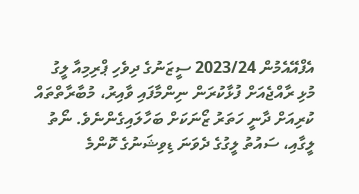އެފްއޭއެމުން 2023/24 ސީޒަނުގެ ދިވެހި ޕްރިމިއާ ލީގު މުޅި ރާއްޖެއަށް ފުޅާކުރަން ނިންމާފައި ވާއިރު، މުބާރާތްތައް ކުރިއަށް ދާނީ ހަތަރު ޒޯނަކަށް ބަހާލައިގެންނެވެ. ނޯތު ލީގާއި، ސައުތު ލީގުގެ ދެވަނަ ޑިވިޝަނުގެ ކޮންމެ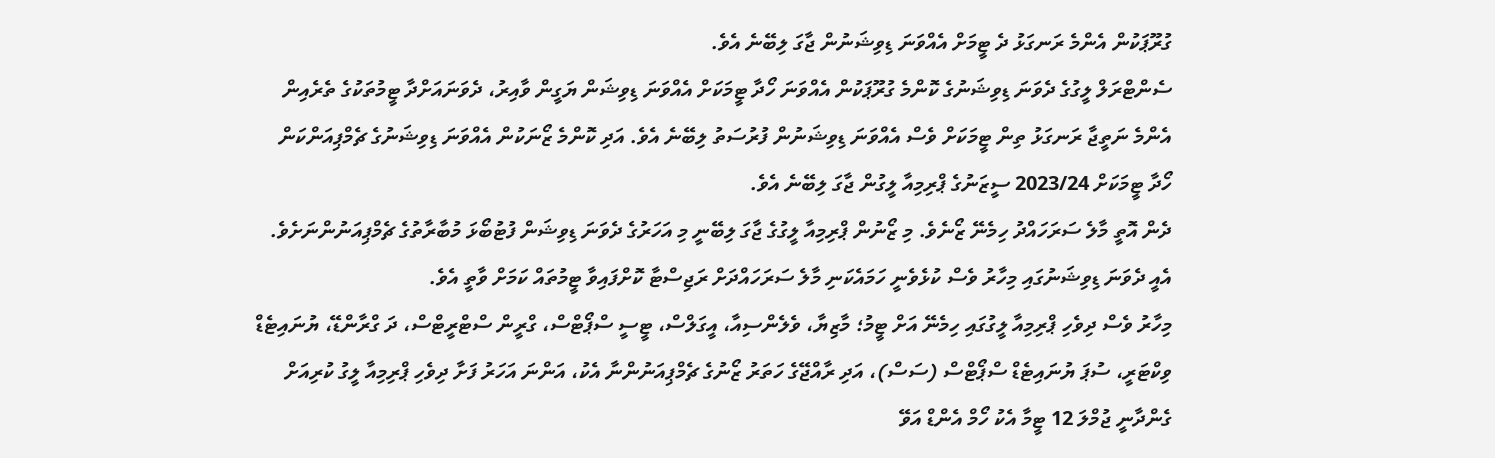ގުރޫޕަކުން އެންމެ ރަނގަޅު ދެ ޓީމަށް އެއްވަނަ ޑިވިޝަނުން ޖާގަ ލިބޭނެ އެވެ.
ސެންޓްރަލް ލީގުގެ ދެވަނަ ޑިވިޝަނުގެ ކޮންމެ ގުރޫޕަކުން އެއްވަނަ ހޯދާ ޓީމަކަށް އެއްވަނަ ޑިވިޝަން ޔަގީން ވާއިރު، ދެވަނައަށްދާ ޓީމުތަކުގެ ތެރެއިން އެންމެ ނަތީޖާ ރަނގަޅު ތިން ޓީމަކަށް ވެސް އެއްވަނަ ޑިވިޝަނުން ފުރުސަތު ލިބޭނެ އެވެ. އަދި ކޮންމެ ޒޯނަކުން އެއްވަނަ ޑިވިޝަނުގެ ޗެމްޕިއަންކަން ހޯދާ ޓީމަކަށް 2023/24 ސީޒަނުގެ ޕްރިމިއާ ލީގުން ޖާގަ ލިބޭނެ އެވެ.
ދެން އޮތީ މާލެ ސަރަހައްދު ހިމެނޭ ޒޯނެވެ. މި ޒޯނުން ޕްރިމިއާ ލީގުގެ ޖާގަ ލިބޭނީ މި އަހަރުގެ ދެވަނަ ޑިވިޝަން ފުޓުބޯޅަ މުބާރާތުގެ ޗެމްޕިއަނުންނަށެވެ. އެއީ ދެވަނަ ޑިވިޝަނުގައި މިހާރު ވެސް ކުޅެވެނީ ހަމައެކަނި މާލެ ސަރަހައްދަށް ރަޖިސްޓާ ކޮށްފައިވާ ޓީމުތައް ކަމަށް ވާތީ އެވެ.
މިހާރު ވެސް ދިވެހި ޕްރިމިއާ ލީގުގައި ހިމެނޭ އަށް ޓީމު؛ މާޒިޔާ، ވެލެންސިއާ، އީގަލްސް، ޓީސީ ސްޕޯޓްސް، ގްރީން ސްޓްރީޓްސް، ދަ ގްރާންޑޭ، ޔުނައިޓެޑް ވިކްޓަރީ، ސުޕަ ޔުނައިޓެޑް ސްޕޯޓްސް (ސަސް)، އަދި ރާއްޖޭގެ ހަތަރު ޒޯނުގެ ޗެމްޕިއަނުންނާ އެކު، އަންނަ އަހަރު ފަށާ ދިވެހި ޕްރިމިއާ ލީގު ކުރިއަށް ގެންދާނީ ޖުމްލަ 12 ޓީމާ އެކު ހޯމް އެންޑް އަވޭ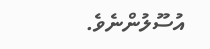އުސޫލުންނެވެ.